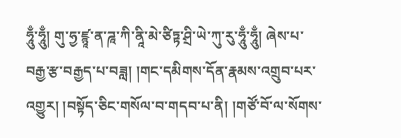ཧཱུྃ་ཧཱུྃ། གུ་ཧྱ་ཛྙཱ་ན་ཌཱ་ཀི་ནཱི་མེ་ཙིཏྟ་ཤྲི་ཡེ་ཀུ་རུ་ཧཱུྃ་ཧཱུྃ། ཞེས་པ་བརྒྱ་རྩ་བརྒྱད་པ་བཟླ། །གང་དམིགས་དོན་རྣམས་འགྲུབ་པར་འགྱུར། །བསྟོད་ཅིང་གསོལ་བ་གདབ་པ་ནི། །གཙོ་བོ་ལ་སོགས་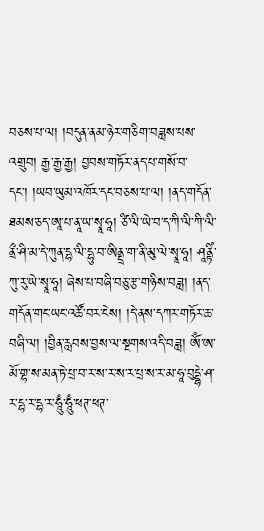བཅས་པ་ལ། །བདུན་ནམ་ཉེར་གཅིག་བཟླས་པས་འགྲུབ། རྒྱ་རྒྱ་རྒྱ། བྱབས་གཏོར་ནད་པ་གསོ་བ་དང་། །ཡབ་ཡུམ་འཁོར་དང་བཅས་པ་ལ། །ནད་གདོན་ཐམས་ཅད་ཨཱ་པ་ནཱ་ཡ་སྭཱ་ཧཱ། ཙི་ལི་ཡེ་བ་ད་ཀི་ལི་ཀི་ལི་ནྲྀ་ཤི་མ་དེ་ཀུན་དྷ་ལི་དྷུ་བ་ཨིནྡྲ་ག་ནི་མུ་ལེ་སྭཱ་ཧཱ། ཤཱནྟིཾ་ཀུ་རུ་ཡེ་སྭཱ་ཧཱ། ཞེས་པ་བཞི་བཅུ་རྩ་གཉིས་བཟླ། །ནད་གདོན་གང་ཡང་འཚོ་བར་ངེས། །དེ་ནས་དཀར་གཏོར་ཆ་བཞི་ལ། །བྱིན་རླབས་བྱས་ལ་སྔགས་འདི་བཟླ། ཨོཾ་ཨ་མོ་གྷ་ས་མན་ཏེ་པྲ་བ་ར་ས་ར་ས་ར་པྲ་ས་ར་མ་ཧཱ་བུདྡྷེ་ཤ་ར་དྷ་ར་དྷ་ར་ཧཱུྃ་ཧཱུྃ་ཕཊ་ཕཊ་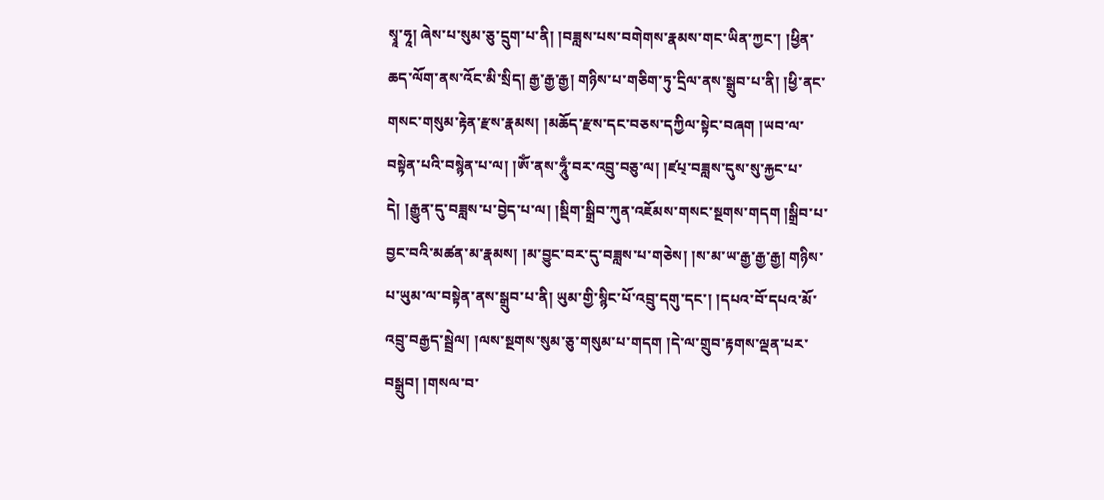སྭཱ་ཧཱ། ཞེས་པ་སུམ་ཅུ་དྲུག་པ་ནི། །བཟླས་པས་བགེགས་རྣམས་གང་ཡིན་ཀྱང་། །ཕྱིན་ཆད་ལོག་ནས་འོང་མི་སྲིད། རྒྱ་རྒྱ་རྒྱ། གཉིས་པ་གཅིག་ཏུ་དྲིལ་ནས་སྒྲུབ་པ་ནི། །ཕྱི་ནང་གསང་གསུམ་རྟེན་རྫས་རྣམས། །མཆོད་རྫས་དང་བཅས་དཀྱིལ་སྟེང་བཞག །ཡབ་ལ་བསྟེན་པའི་བསྙེན་པ་ལ། །ཨོཾ་ནས་ཧཱུྃ་བར་འབྲུ་བཅུ་ལ། །ཛཔ྄་བཟླས་དུས་སུ་རྐྱང་པ་དེ། །རྒྱུན་དུ་བཟླས་པ་བྱེད་པ་ལ། །སྡིག་སྒྲིབ་ཀུན་འཇོམས་གསང་སྔགས་གདག །སྒྲིབ་པ་བྱང་བའི་མཚན་མ་རྣམས། །མ་བྱུང་བར་དུ་བཟླས་པ་གཅེས། །ས་མ་ཡ་རྒྱ་རྒྱ་རྒྱ། གཉིས་པ་ཡུམ་ལ་བསྟེན་ནས་སྒྲུབ་པ་ནི། ཡུམ་གྱི་སྙིང་པོ་འབྲུ་དགུ་དང་། །དཔའ་བོ་དཔའ་མོ་འབྲུ་བརྒྱད་སྦྲེལ། །ལས་སྔགས་སུམ་ཅུ་གསུམ་པ་གདག །དེ་ལ་གྲུབ་རྟགས་ལྡན་པར་བསྒྲུབ། །གསལ་བ་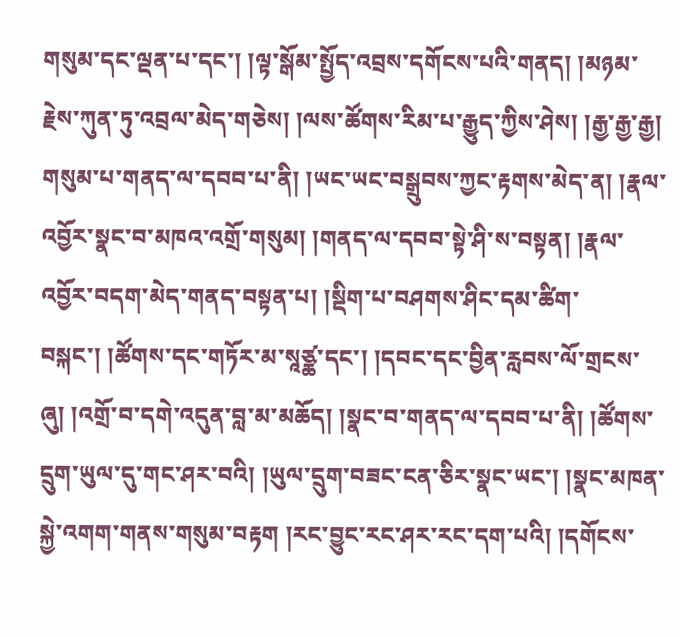གསུམ་དང་ལྡན་པ་དང་། །ལྟ་སྒོམ་སྤྱོད་འབྲས་དགོངས་པའི་གནད། །མཉམ་རྗེས་ཀུན་ཏུ་འབྲལ་མེད་གཅེས། །ལས་ཚོགས་རིམ་པ་རྒྱུད་ཀྱིས་ཤེས། །རྒྱ་རྒྱ་རྒྱ། གསུམ་པ་གནད་ལ་དབབ་པ་ནི། །ཡང་ཡང་བསྒྲུབས་ཀྱང་རྟགས་མེད་ན། །རྣལ་འབྱོར་སྣང་བ་མཁའ་འགྲོ་གསུམ། །གནད་ལ་དབབ་སྟེ་ཤི་ས་བསྟན། །རྣལ་འབྱོར་བདག་མེད་གནད་བསྟན་པ། །སྡིག་པ་བཤགས་ཤིང་དམ་ཚིག་བསྐང་། །ཚོགས་དང་གཏོར་མ་སཱཙྪ་དང་། །དབང་དང་བྱིན་རླབས་ལོ་གྲངས་ཞུ། །འགྲོ་བ་དགེ་འདུན་བླ་མ་མཆོད། །སྣང་བ་གནད་ལ་དབབ་པ་ནི། །ཚོགས་དྲུག་ཡུལ་དུ་གང་ཤར་བའི། །ཡུལ་དྲུག་བཟང་ངན་ཅིར་སྣང་ཡང་། །སྣང་མཁན་སྐྱེ་འགག་གནས་གསུམ་བརྟག །རང་བྱུང་རང་ཤར་རང་དག་པའི། །དགོངས་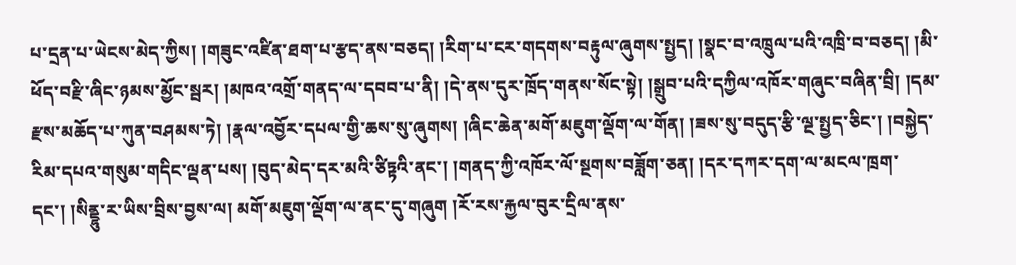པ་དྲན་པ་ཡེངས་མེད་ཀྱིས། །གཟུང་འཛིན་ཐག་པ་རྩད་ནས་བཅད། །རིག་པ་ངར་གདགས་བརྟུལ་ཞུགས་སྤྱད། །སྣང་བ་འཁྲུལ་པའི་འཁྲི་བ་བཅད། །མི་ཕོད་བརྫི་ཞིང་ཉམས་མྱོང་སྦར། །མཁའ་འགྲོ་གནད་ལ་དབབ་པ་ནི། །དེ་ནས་དུར་ཁྲོད་གནས་སོང་སྟེ། །སྒྲུབ་པའི་དཀྱིལ་འཁོར་གཞུང་བཞིན་བྲི། །དམ་རྫས་མཆོད་པ་ཀུན་བཤམས་ཏེ། །རྣལ་འབྱོར་དཔལ་གྱི་ཆས་སུ་ཞུགས། །ཞིང་ཆེན་མགོ་མཇུག་ལྡོག་ལ་གོན། །ཟས་སུ་བདུད་རྩི་ལྔ་སྤྱད་ཅིང་། །བསྐྱེད་རིམ་དཔའ་གསུམ་གདིང་ལྡན་པས། །བུད་མེད་དར་མའི་ཙིཏྟའི་ནང་། །གནད་ཀྱི་འཁོར་ལོ་སྔགས་བཟློག་ཅན། །དར་དཀར་དག་ལ་མངལ་ཁྲག་དང་། །སིནྡྷུ་ར་ཡིས་བྲིས་བྱས་ལ། མགོ་མཇུག་ལྡོག་ལ་ནང་དུ་གཞུག །རོ་རས་རྐྱལ་བུར་དྲིལ་ནས་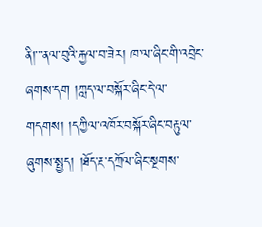ནི།་་་ནལ་བུའི་རྐྱལ་བ་ཟེར། ཁ་ལ་ཞིང་གི་འབྲེང་ཞགས་དག །ཀླད་ལ་བསྐོར་ཞིང་དེ་ལ་གདགས། །དཀྱིལ་འཁོར་བསྐོར་ཞིང་བརྟུལ་ཞུགས་སྤྱད། །ཐོད་རྔ་དཀྲོལ་ཞིང་སྔགས་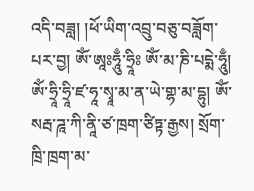འདི་བཟླ། །ཕོ་ཡིག་འབྲུ་བཅུ་བཟློག་པར་བྱ། ཨོཾ་ཨཱཿཧཱུྃ་ཧྲཱིཿ ཨོཾ་མ་ཎི་པདྨེ་ཧཱུྃ། ཨོཾ་ཧྲཱི་ཧྲཱི་ཛ་ཧཱ་སྭཱ་མ་ན་ཡེ་གྷ་མ་དྷུ། ཨོཾ་སརྦ་ཌཱ་ཀི་ནཱི་ཙ་ཁྲག་ཙིཏྟ་རྒྱས། སྲོག་ཁྲི་ཁྲག་མ་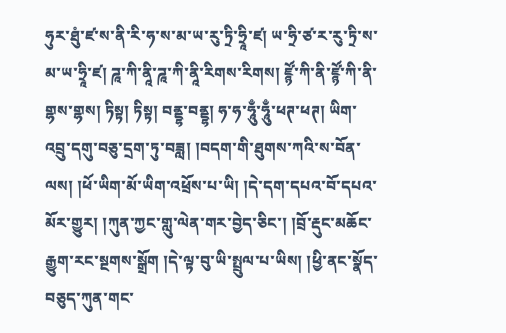ཧུར་ཐུཾ་ཛ་ས་ནི་རི་ཧ་ས་མ་ཡ་རུ་ཏྲི་ཧྲཱི་ཛ། ཡ་ཧྲི་ཙ་ར་རུ་ཏྲི་ས་མ་ཡ་ཧྲཱི་ཛ། ཌཱ་ཀི་ནཱི་ཌཱ་ཀི་ནཱི་རིགས་རིགས། ཛྙོ་ཀི་ནི་ཛྙོ་ཀི་ནི་གྷས་གྷས། ཏིསྟ། ཏིསྟ། བནྡྷ་བནྡྷ། ཧ་ཧ་ཧཱུྃ་ཧཱུྃ་ཕཊ་ཕཊ། ཡིག་འབྲུ་དགུ་བཅུ་དྲག་ཏུ་བཟླ། །བདག་གི་ཐུགས་ཀའི་ས་བོན་ལས། །ཕོ་ཡིག་མོ་ཡིག་འཕྲོས་པ་ཡི། །དེ་དག་དཔའ་བོ་དཔའ་མོར་གྱུར། །ཀུན་ཀྱང་གླུ་ལེན་གར་བྱེད་ཅིང་། །བྲོ་རྡུང་མཆོང་རྒྱུག་རང་སྔགས་སྒྲོག །དེ་ལྟ་བུ་ཡི་སྤྲུལ་པ་ཡིས། །ཕྱི་ནང་སྣོད་བཅུད་ཀུན་གང་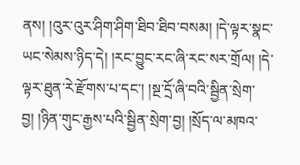ནས། །འུར་འུར་ཤིག་ཤིག་ཐིབ་ཐིབ་བསམ། །དེ་ལྟར་སྣང་ཡང་སེམས་ཉིད་དེ། །རང་བྱུང་རང་ཞི་རང་སར་གྲོལ། །དེ་ལྟར་ཐུན་རེ་རྫོགས་པ་དང་། །སྔ་དྲོ་ཞི་བའི་སྦྱིན་སྲེག་བྱ། །ཉིན་གུང་རྒྱས་པའི་སྦྱིན་སྲེག་བྱ། །སྲོད་ལ་མཁའ་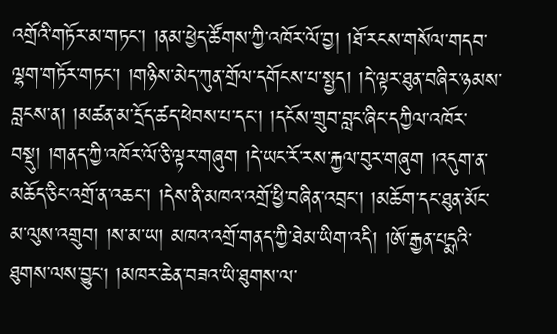འགྲོའི་གཏོར་མ་གཏང་། །ནམ་ཕྱེད་ཚོགས་ཀྱི་འཁོར་ལོ་བྱ། །ཐོ་རངས་གསོལ་གདབ་ལྷག་གཏོར་གཏང་། །གཉིས་མེད་ཀུན་གྲོལ་དགོངས་པ་སྤྱད། །དེ་ལྟར་ཐུན་བཞིར་ཉམས་བླངས་ན། །མཚན་མ་དྲོད་ཚད་ཕེབས་པ་དང་། །དངོས་གྲུབ་བླང་ཞིང་དཀྱིལ་འཁོར་བསྡུ། །གནད་ཀྱི་འཁོར་ལོ་ཅི་ལྟར་གཞུག །དེ་ཡང་རོ་རས་རྐྱལ་བུར་གཞུག །འདུག་ན་མཆོད་ཅིང་འགྲོ་ན་འཆང་། །དེས་ནི་མཁའ་འགྲོ་ཕྱི་བཞིན་འབྲང་། །མཆོག་དང་ཐུན་མོང་མ་ལུས་འགྲུབ། །ས་མ་ཡ། མཁའ་འགྲོ་གནད་ཀྱི་ཐེམ་ཡིག་འདི། །ཨོ་རྒྱན་པདྨའི་ཐུགས་ལས་བྱུང། །མཁར་ཆེན་བཟའ་ཡི་ཐུགས་ལ་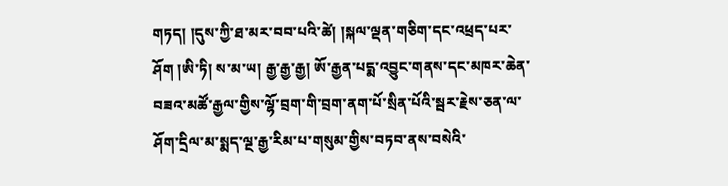གཏད། །དུས་ཀྱི་ཐ་མར་བབ་པའི་ཚེ། །སྐལ་ལྡན་གཅིག་དང་འཕྲད་པར་ཤོག །ཨི་ཏི། ས་མ་ཡ། རྒྱ་རྒྱ་རྒྱ། ཨོ་རྒྱན་པདྨ་འབྱུང་གནས་དང་མཁར་ཆེན་བཟའ་མཚོ་རྒྱལ་གྱིས་ལྷོ་བྲག་གི་བྲག་ནག་པོ་སྲིན་པོའི་སྦར་རྗེས་ཅན་ལ་ཤོག་དྲིལ་མ་སྨད་ལྔ་རྒྱ་རིམ་པ་གསུམ་གྱིས་བཏབ་ནས་བསེའི་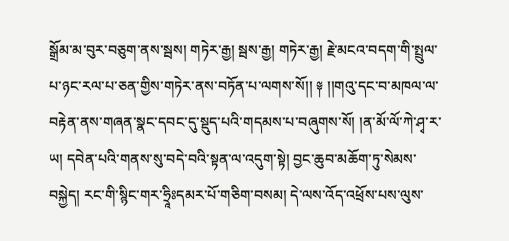སྒྲོམ་མ་བུར་བཅུག་ནས་སྦས། གཏེར་རྒྱ། སྦས་རྒྱ། གཏེར་རྒྱ། རྗེ་མངའ་བདག་གི་སྤྲུལ་པ་ཉང་རལ་པ་ཅན་གྱིས་གཏེར་ནས་བཏོན་པ་ལགས་སོ།། ༈ །།གའུ་དང་བ་མཁལ་ལ་བརྟེན་ནས་གཞན་སྣང་དབང་དུ་སྡུད་པའི་གདམས་པ་བཞུགས་སོ། །ན་མོ་ལོ་ཀེ་ཤྭ་ར་ཡ། དབེན་པའི་གནས་སུ་བདེ་བའི་སྟན་ལ་འདུག་སྟེ། བྱང་ཆུབ་མཆོག་ཏུ་སེམས་བསྐྱེད། རང་གི་སྙིང་གར་ཧྲཱིཿདམར་པོ་གཅིག་བསམ། དེ་ལས་འོད་འཕྲོས་པས་ལུས་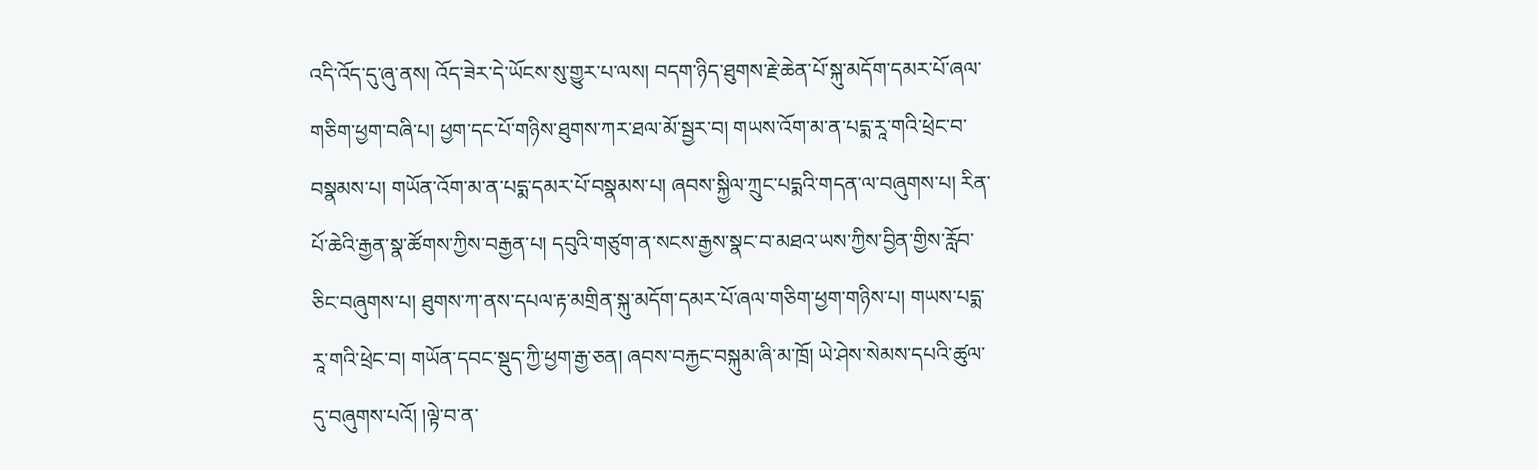འདི་འོད་དུ་ཞུ་ནས། འོད་ཟེར་དེ་ཡོངས་སུ་གྱུར་པ་ལས། བདག་ཉིད་ཐུགས་རྗེ་ཆེན་པོ་སྐུ་མདོག་དམར་པོ་ཞལ་གཅིག་ཕྱག་བཞི་པ། ཕྱག་དང་པོ་གཉིས་ཐུགས་ཀར་ཐལ་མོ་སྦྱར་བ། གཡས་འོག་མ་ན་པདྨ་རཱ་གའི་ཕྲེང་བ་བསྣམས་པ། གཡོན་འོག་མ་ན་པདྨ་དམར་པོ་བསྣམས་པ། ཞབས་སྐྱིལ་ཀྲུང་པདྨའི་གདན་ལ་བཞུགས་པ། རིན་པོ་ཆེའི་རྒྱན་སྣ་ཚོགས་ཀྱིས་བརྒྱན་པ། དབུའི་གཙུག་ན་སངས་རྒྱས་སྣང་བ་མཐའ་ཡས་ཀྱིས་བྱིན་གྱིས་རློབ་ཅིང་བཞུགས་པ། ཐུགས་ཀ་ནས་དཔལ་རྟ་མགྲིན་སྐུ་མདོག་དམར་པོ་ཞལ་གཅིག་ཕྱག་གཉིས་པ། གཡས་པདྨ་རཱ་གའི་ཕྲེང་བ། གཡོན་དབང་སྡུད་ཀྱི་ཕྱག་རྒྱ་ཅན། ཞབས་བརྐྱང་བསྐུམ་ཞི་མ་ཁྲོ། ཡེ་ཤེས་སེམས་དཔའི་ཚུལ་དུ་བཞུགས་པའོ། །ལྟེ་བ་ན་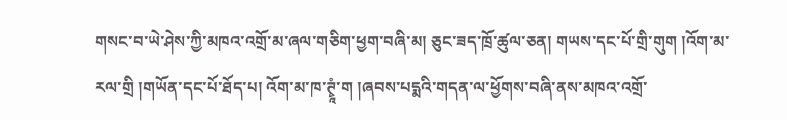གསང་བ་ཡེ་ཤེས་ཀྱི་མཁའ་འགྲོ་མ་ཞལ་གཅིག་ཕྱག་བཞི་མ། ཅུང་ཟད་ཁྲོ་ཚུལ་ཅན། གཡས་དང་པོ་གྲི་གུག །འོག་མ་རལ་གྲི །གཡོན་དང་པོ་ཐོད་པ། འོག་མ་ཁ་ཊྭཱཾ་ག །ཞབས་པདྨའི་གདན་ལ་ཕྱོགས་བཞི་ནས་མཁའ་འགྲོ་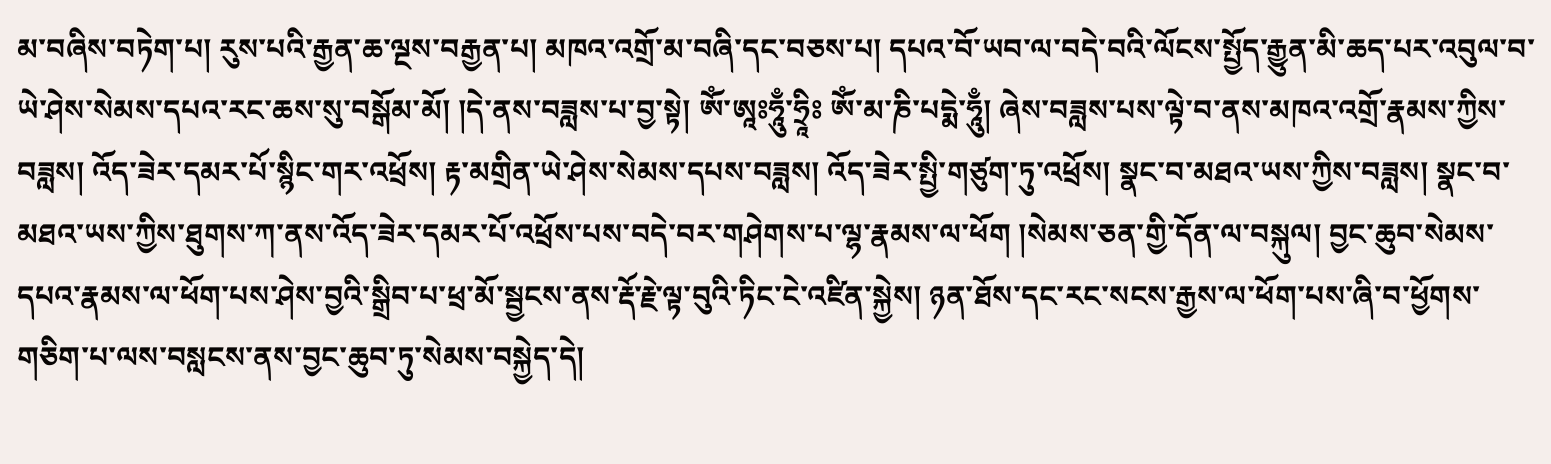མ་བཞིས་བཏེག་པ། རུས་པའི་རྒྱན་ཆ་ལྔས་བརྒྱན་པ། མཁའ་འགྲོ་མ་བཞི་དང་བཅས་པ། དཔའ་བོ་ཡབ་ལ་བདེ་བའི་ལོངས་སྤྱོད་རྒྱུན་མི་ཆད་པར་འབུལ་བ་ཡེ་ཤེས་སེམས་དཔའ་རང་ཆས་སུ་བསྒོམ་མོ། །དེ་ནས་བཟླས་པ་བྱ་སྟེ། ཨོཾ་ཨཱཿཧཱུྃ་ཧྲཱིཿ ཨོཾ་མ་ཎི་པདྨེ་ཧཱུྃ། ཞེས་བཟླས་པས་ལྟེ་བ་ནས་མཁའ་འགྲོ་རྣམས་ཀྱིས་བཟླས། འོད་ཟེར་དམར་པོ་སྙིང་གར་འཕྲོས། རྟ་མགྲིན་ཡེ་ཤེས་སེམས་དཔས་བཟླས། འོད་ཟེར་སྤྱི་གཙུག་ཏུ་འཕྲོས། སྣང་བ་མཐའ་ཡས་ཀྱིས་བཟླས། སྣང་བ་མཐའ་ཡས་ཀྱིས་ཐུགས་ཀ་ནས་འོད་ཟེར་དམར་པོ་འཕྲོས་པས་བདེ་བར་གཤེགས་པ་ལྷ་རྣམས་ལ་ཕོག །སེམས་ཅན་གྱི་དོན་ལ་བསྐུལ། བྱང་ཆུབ་སེམས་དཔའ་རྣམས་ལ་ཕོག་པས་ཤེས་བྱའི་སྒྲིབ་པ་ཕྲ་མོ་སྦྱངས་ནས་རྡོ་རྗེ་ལྟ་བུའི་ཏིང་ངེ་འཛིན་སྐྱེས། ཉན་ཐོས་དང་རང་སངས་རྒྱས་ལ་ཕོག་པས་ཞི་བ་ཕྱོགས་གཅིག་པ་ལས་བསླངས་ནས་བྱང་ཆུབ་ཏུ་སེམས་བསྐྱེད་དེ།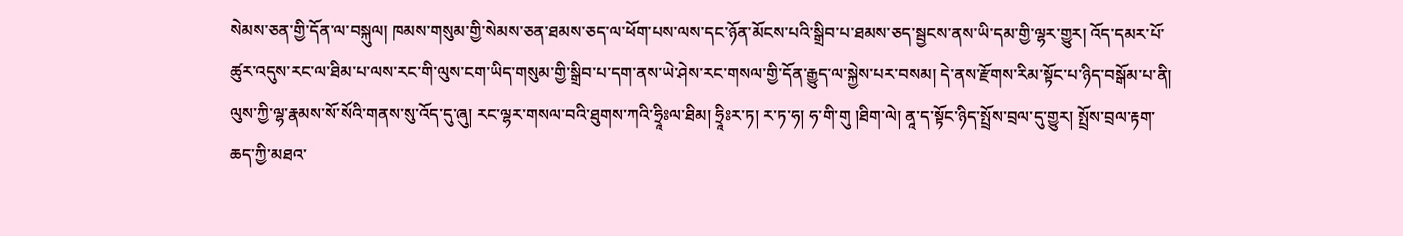སེམས་ཅན་གྱི་དོན་ལ་བསྐུལ། ཁམས་གསུམ་གྱི་སེམས་ཅན་ཐམས་ཅད་ལ་ཕོག་པས་ལས་དང་ཉོན་མོངས་པའི་སྒྲིབ་པ་ཐམས་ཅད་སྦྱངས་ནས་ཡི་དམ་གྱི་ལྷར་གྱུར། འོད་དམར་པོ་ཚུར་འདུས་རང་ལ་ཐིམ་པ་ལས་རང་གི་ལུས་ངག་ཡིད་གསུམ་གྱི་སྒྲིབ་པ་དག་ནས་ཡེ་ཤེས་རང་གསལ་གྱི་དོན་རྒྱུད་ལ་སྐྱེས་པར་བསམ། དེ་ནས་རྫོགས་རིམ་སྟོང་པ་ཉིད་བསྒོམ་པ་ནི། ལུས་ཀྱི་ལྷ་རྣམས་སོ་སོའི་གནས་སུ་འོད་དུ་ཞུ། རང་ལྷར་གསལ་བའི་ཐུགས་ཀའི་ཧྲཱིཿལ་ཐིམ། ཧྲཱིཿར་ཏ། ར་ཏ་ཧ། ཧ་གི་གུ །ཐིག་ལེ། ནཱ་ད་སྟོང་ཉིད་སྤྲོས་བྲལ་དུ་གྱུར། སྤྲོས་བྲལ་རྟག་ཆད་ཀྱི་མཐའ་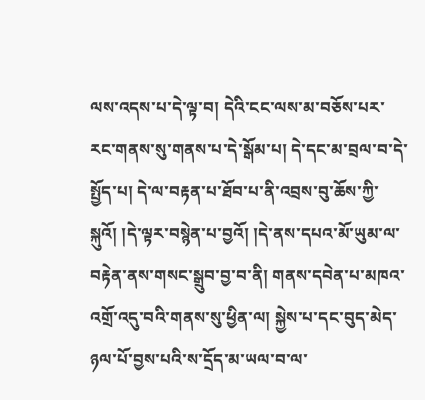ལས་འདས་པ་དེ་ལྟ་བ། དེའི་ངང་ལས་མ་བཅོས་པར་རང་གནས་སུ་གནས་པ་དེ་སྒོམ་པ། དེ་དང་མ་བྲལ་བ་དེ་སྤྱོད་པ། དེ་ལ་བརྟན་པ་ཐོབ་པ་ནི་འབྲས་བུ་ཆོས་ཀྱི་སྐུའོ། །དེ་ལྟར་བསྙེན་པ་བྱའོ། །དེ་ནས་དཔའ་མོ་ཡུམ་ལ་བརྟེན་ནས་གསང་སྒྲུབ་བྱ་བ་ནི། གནས་དབེན་པ་མཁའ་འགྲོ་འདུ་བའི་གནས་སུ་ཕྱིན་ལ། སྐྱེས་པ་དང་བུད་མེད་ཉལ་པོ་བྱས་པའི་ས་དྲོད་མ་ཡལ་བ་ལ་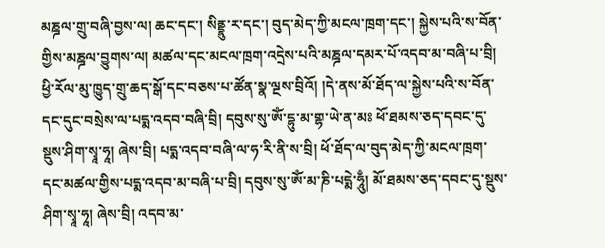མཎྜལ་གྲུ་བཞི་བྱས་ལ། ཆང་དང་། སིནྡྷུ་ར་དང་། བུད་མེད་ཀྱི་མངལ་ཁྲག་དང་། སྐྱེས་པའི་ས་བོན་གྱིས་མཎྜལ་བྱུགས་ལ། མཚལ་དང་མངལ་ཁྲག་འདྲེས་པའི་མཎྜལ་དམར་པོ་འདབ་མ་བཞི་པ་བྲི། ཕྱི་རོལ་མུ་ཁྱུད་གྲུ་ཆད་སྒོ་དང་བཅས་པ་ཚོན་སྣ་ལྔས་བྲིའོ། །དེ་ནས་མོ་ཐོད་ལ་སྐྱེས་པའི་ས་བོན་དང་དུང་བསྲེས་ལ་པདྨ་འདབ་བཞི་བྲི། དབུས་སུ་ཨོཾ་དྷུ་མ་གྷ་ཡེ་ན་མཿ ཕོ་ཐམས་ཅད་དབང་དུ་སྡུས་ཤིག་སྭཱ་ཧཱ། ཞེས་བྲི། པདྨ་འདབ་བཞི་ལ་ཧ་རི་ནི་ས་བྲི། ཕོ་ཐོད་ལ་བུད་མེད་ཀྱི་མངལ་ཁྲག་དང་མཚལ་གྱིས་པདྨ་འདབ་མ་བཞི་པ་བྲི། དབུས་སུ་ཨོཾ་མ་ཎི་པདྨེ་ཧཱུྃ། མོ་ཐམས་ཅད་དབང་དུ་སྡུས་ཤིག་སྭཱ་ཧཱ། ཞེས་བྲི། འདབ་མ་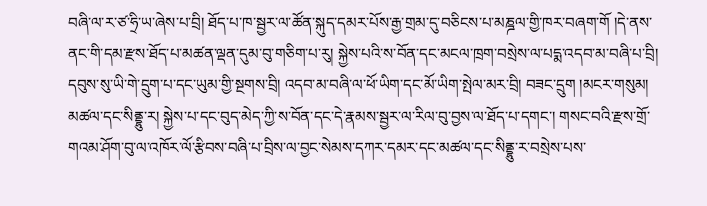བཞི་ལ་ར་ཙ་ཧྲི་ཡ་ཞེས་པ་བྲི། ཐོད་པ་ཁ་སྦྱར་ལ་ཚོན་སྐུད་དམར་པོས་རྒྱ་གྲམ་དུ་བཅིངས་པ་མཎྜལ་གྱི་ཁར་བཞག་གོ །དེ་ནས་ནང་གི་དམ་རྫས་ཐོད་པ་མཚན་ལྡན་དུམ་བུ་གཅིག་པ་རུ། སྐྱེས་པའི་ས་བོན་དང་མངལ་ཁྲག་བསྲེས་ལ་པདྨ་འདབ་མ་བཞི་པ་བྲི། དབུས་སུ་ཡི་གེ་དྲུག་པ་དང་ཡུམ་གྱི་སྔགས་བྲི། འདབ་མ་བཞི་ལ་ཕོ་ཡིག་དང་མོ་ཡིག་སྤེལ་མར་བྲི། བཟང་དྲུག །མངར་གསུམ། མཚལ་དང་སིནྡྷུ་ར། སྐྱེས་པ་དང་བུད་མེད་ཀྱི་ས་བོན་དང་དེ་རྣམས་སྦྱར་ལ་རིལ་བུ་བྱས་ལ་ཐོད་པ་དགང་། གསང་བའི་རྫས་གྲོ་གའམ་ཤོག་བུ་ལ་འཁོར་ལོ་རྩིབས་བཞི་པ་བྲིས་ལ་བྱང་སེམས་དཀར་དམར་དང་མཚལ་དང་སིནྡྷུ་ར་བསྲེས་པས་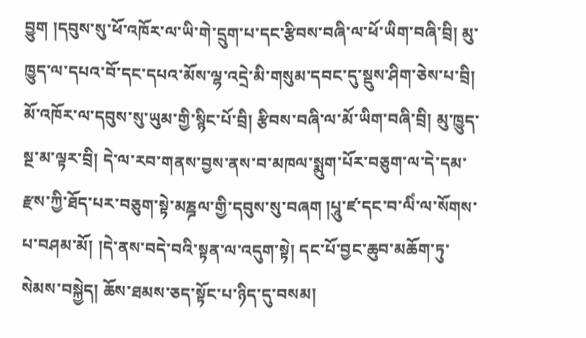བྱུག །དབུས་སུ་ཕོ་འཁོར་ལ་ཡི་གེ་དྲུག་པ་དང་རྩིབས་བཞི་ལ་ཕོ་ཡིག་བཞི་བྲི། མུ་ཁྱུད་ལ་དཔའ་བོ་དང་དཔའ་མོས་ལྷ་འདྲེ་མི་གསུམ་དབང་དུ་སྡུས་ཤིག་ཅེས་པ་བྲི། མོ་འཁོར་ལ་དབུས་སུ་ཡུམ་གྱི་སྙིང་པོ་བྲི། རྩིབས་བཞི་ལ་མོ་ཡིག་བཞི་བྲི། མུ་ཁྱུད་སྔ་མ་ལྟར་བྲི། དེ་ལ་རབ་གནས་བྱས་ནས་བ་མཁལ་སྨུག་པོར་བཅུག་ལ་དེ་དམ་རྫས་ཀྱི་ཐོད་པར་བཅུག་སྟེ་མཎྜལ་གྱི་དབུས་སུ་བཞག །པཱུ་ཛ་དང་བ་ལིཾ་ལ་སོགས་པ་བཤམ་མོ། །དེ་ནས་བདེ་བའི་སྟན་ལ་འདུག་སྟེ། དང་པོ་བྱང་ཆུབ་མཆོག་ཏུ་སེམས་བསྐྱེད། ཆོས་ཐམས་ཅད་སྟོང་པ་ཉིད་དུ་བསམ།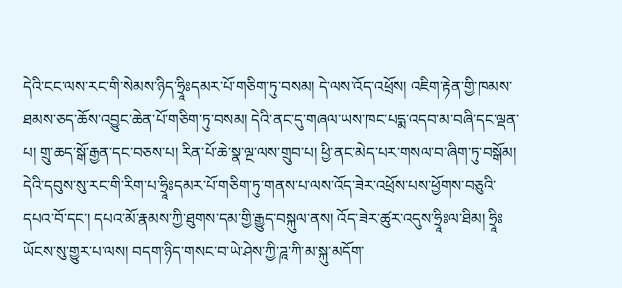དེའི་ངང་ལས་རང་གི་སེམས་ཉིད་ཧྲཱིཿདམར་པོ་གཅིག་ཏུ་བསམ། དེ་ལས་འོད་འཕྲོས། འཇིག་རྟེན་གྱི་ཁམས་ཐམས་ཅད་ཆོས་འབྱུང་ཆེན་པོ་གཅིག་ཏུ་བསམ། དེའི་ནང་དུ་གཞལ་ཡས་ཁང་པདྨ་འདབ་མ་བཞི་དང་ལྡན་པ། གྲུ་ཆད་སྒོ་རྒྱན་དང་བཅས་པ། རིན་པོ་ཆེ་སྣ་ལྔ་ལས་གྲུབ་པ། ཕྱི་ནང་མེད་པར་གསལ་བ་ཞིག་ཏུ་བསྒོམ། དེའི་དབུས་སུ་རང་གི་རིག་པ་ཧྲཱིཿདམར་པོ་གཅིག་ཏུ་གནས་པ་ལས་འོད་ཟེར་འཕྲོས་པས་ཕྱོགས་བཅུའི་དཔའ་བོ་དང་། དཔའ་མོ་རྣམས་ཀྱི་ཐུགས་དམ་གྱི་རྒྱུད་བསྐུལ་ནས། འོད་ཟེར་ཚུར་འདུས་ཧྲཱིཿལ་ཐིམ། ཧྲཱིཿཡོངས་སུ་གྱུར་པ་ལས། བདག་ཉིད་གསང་བ་ཡེ་ཤེས་ཀྱི་ཌཱ་ཀི་མ་སྐུ་མདོག་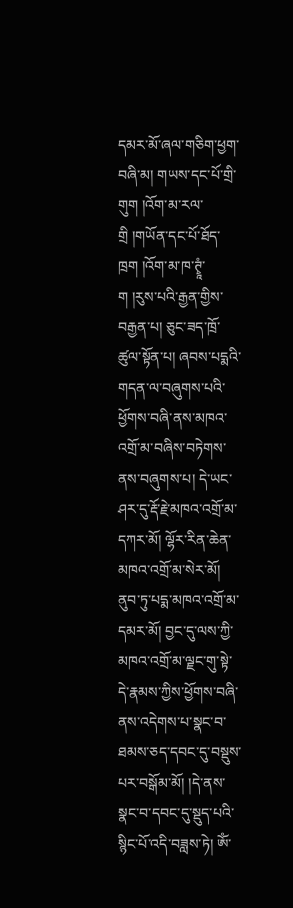དམར་མོ་ཞལ་གཅིག་ཕྱག་བཞི་མ། གཡས་དང་པོ་གྲི་གུག །འོག་མ་རལ་གྲི །གཡོན་དང་པོ་ཐོད་ཁྲག །འོག་མ་ཁ་ཊྭཱཾ་ག །རུས་པའི་རྒྱན་གྱིས་བརྒྱན་པ། ཅུང་ཟད་ཁྲོ་ཚུལ་སྟོན་པ། ཞབས་པདྨའི་གདན་ལ་བཞུགས་པའི་ཕྱོགས་བཞི་ནས་མཁའ་འགྲོ་མ་བཞིས་བཏེགས་ནས་བཞུགས་པ། དེ་ཡང་ཤར་དུ་རྡོ་རྗེ་མཁའ་འགྲོ་མ་དཀར་མོ། ལྷོར་རིན་ཆེན་མཁའ་འགྲོ་མ་སེར་མོ། ནུབ་ཏུ་པདྨ་མཁའ་འགྲོ་མ་དམར་མོ། བྱང་དུ་ལས་ཀྱི་མཁའ་འགྲོ་མ་ལྗང་གུ་སྟེ་དེ་རྣམས་ཀྱིས་ཕྱོགས་བཞི་ནས་འདེགས་པ་སྣང་བ་ཐམས་ཅད་དབང་དུ་བསྡུས་པར་བསྒོམ་མོ། །དེ་ནས་སྣང་བ་དབང་དུ་སྡུད་པའི་སྙིང་པོ་འདི་བཟླས་ཏེ། ཨོཾ་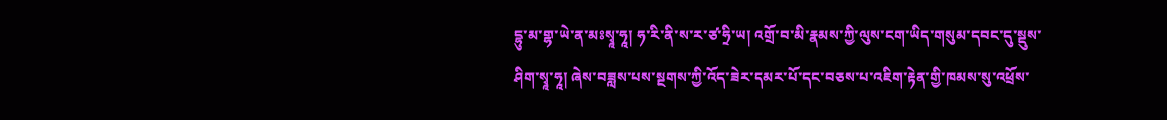དྷུ་མ་གྷ་ཡེ་ན་མཿསྭཱ་ཧཱ། ཧ་རི་ནི་ས་ར་ཙ་ཧྲི་ཡ། འགྲོ་བ་མི་རྣམས་ཀྱི་ལུས་ངག་ཡིད་གསུམ་དབང་དུ་སྡུས་ཤིག་སྭཱ་ཧཱ། ཞེས་བཟླས་པས་སྔགས་ཀྱི་འོད་ཟེར་དམར་པོ་དང་བཅས་པ་འཇིག་རྟེན་གྱི་ཁམས་སུ་འཕྲོས་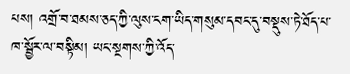པས། འགྲོ་བ་ཐམས་ཅད་ཀྱི་ལུས་ངག་ཡིད་གསུམ་དབང་དུ་བསྡུས་ཏེ་ཐོད་པ་ཁ་སྦྱོར་ལ་བསྟིམ། ཡང་སྔགས་ཀྱི་འོད་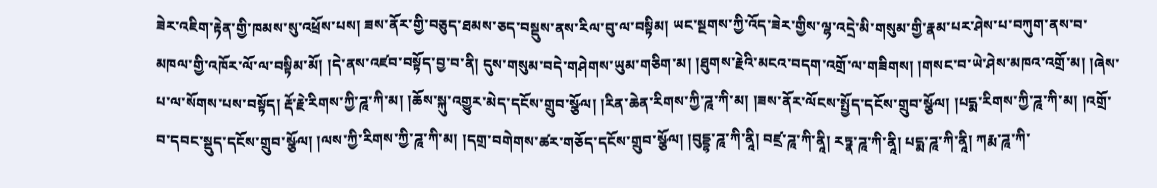ཟེར་འཇིག་རྟེན་གྱི་ཁམས་སུ་འཕྲོས་པས། ཟས་ནོར་གྱི་བཅུད་ཐམས་ཅད་བསྡུས་ནས་རིལ་བུ་ལ་བསྟིམ། ཡང་སྔགས་ཀྱི་འོད་ཟེར་གྱིས་ལྷ་འདྲེ་མི་གསུམ་གྱི་རྣམ་པར་ཤེས་པ་བཀུག་ནས་བ་མཁལ་གྱི་འཁོར་ལོ་ལ་བསྟིམ་མོ། །དེ་ནས་འཛབ་བསྟོད་བྱ་བ་ནི། དུས་གསུམ་བདེ་གཤེགས་ཡུམ་གཅིག་མ། །ཐུགས་རྗེའི་མངའ་བདག་འགྲོ་ལ་གཟིགས། །གསང་བ་ཡེ་ཤེས་མཁའ་འགྲོ་མ། །ཞེས་པ་ལ་སོགས་པས་བསྟོད། རྡོ་རྗེ་རིགས་ཀྱི་ཌཱ་ཀི་མ། །ཆོས་སྐུ་འགྱུར་མེད་དངོས་གྲུབ་སྩོལ། །རིན་ཆེན་རིགས་ཀྱི་ཌཱ་ཀི་མ། །ཟས་ནོར་ལོངས་སྤྱོད་དངོས་གྲུབ་སྩོལ། །པདྨ་རིགས་ཀྱི་ཌཱ་ཀི་མ། །འགྲོ་བ་དབང་སྡུད་དངོས་གྲུབ་སྩོལ། །ལས་ཀྱི་རིགས་ཀྱི་ཌཱ་ཀི་མ། །དགྲ་བགེགས་ཚར་གཅོད་དངོས་གྲུབ་སྩོལ། །བུདྡྷ་ཌཱ་ཀི་ནཱི། བཛྲ་ཌཱ་ཀི་ནཱི། རཏྣ་ཌཱ་ཀི་ནཱི། པདྨ་ཌཱ་ཀི་ནཱི། ཀརྨ་ཌཱ་ཀི་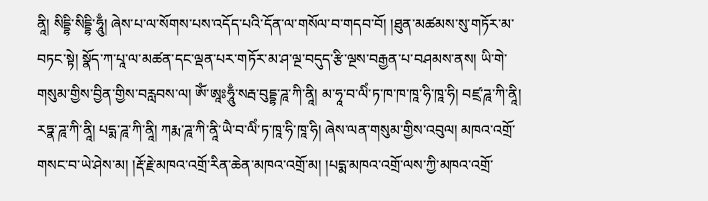ནཱི། སིདྡྷི་སིདྡྷི་ཧཱུྃ། ཞེས་པ་ལ་སོགས་པས་འདོད་པའི་དོན་ལ་གསོལ་བ་གདབ་བོ། །ཐུན་མཚམས་སུ་གཏོར་མ་བཏང་སྟེ། སྣོད་ཀ་པཱ་ལ་མཚན་དང་ལྡན་པར་གཏོར་མ་ཤ་ལྔ་བདུད་རྩི་ལྔས་བརྒྱན་པ་བཤམས་ནས། ཡི་གེ་གསུམ་གྱིས་བྱིན་གྱིས་བརླབས་ལ། ཨོཾ་ཨཱཿཧཱུྃ་སརྦ་བུདྡྷ་ཌཱ་ཀི་ནཱི། མ་ཧཱ་བ་ལིཾ་ཏ་ཁ་ཁ་ཁཱ་ཧི་ཁཱ་ཧི། བཛྲ་ཌཱ་ཀི་ནཱི། རཏྣ་ཌཱ་ཀི་ནཱི། པདྨ་ཌཱ་ཀི་ནཱི། ཀརྨ་ཌཱ་ཀི་ནཱི་ཡཻ་བ་ལིཾ་ཏ་ཁཱ་ཧི་ཁཱ་ཧི། ཞེས་ལན་གསུམ་གྱིས་འབུལ། མཁའ་འགྲོ་གསང་བ་ཡེ་ཤེས་མ། །རྡོ་རྗེ་མཁའ་འགྲོ་རིན་ཆེན་མཁའ་འགྲོ་མ། །པདྨ་མཁའ་འགྲོ་ལས་ཀྱི་མཁའ་འགྲོ་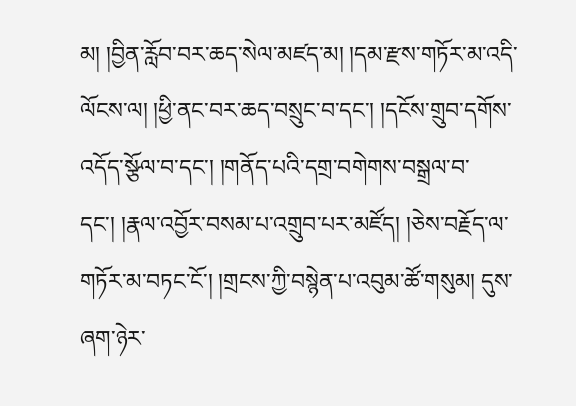མ། །བྱིན་རློབ་བར་ཆད་སེལ་མཛད་མ། །དམ་རྫས་གཏོར་མ་འདི་ལོངས་ལ། །ཕྱི་ནང་བར་ཆད་བསྲུང་བ་དང་། །དངོས་གྲུབ་དགོས་འདོད་སྩོལ་བ་དང་། །གནོད་པའི་དགྲ་བགེགས་བསྒྲལ་བ་དང་། །རྣལ་འབྱོར་བསམ་པ་འགྲུབ་པར་མཛོད། །ཅེས་བརྗོད་ལ་གཏོར་མ་བཏང་ངོ་། །གྲངས་ཀྱི་བསྙེན་པ་འབུམ་ཚོ་གསུམ། དུས་ཞག་ཉེར་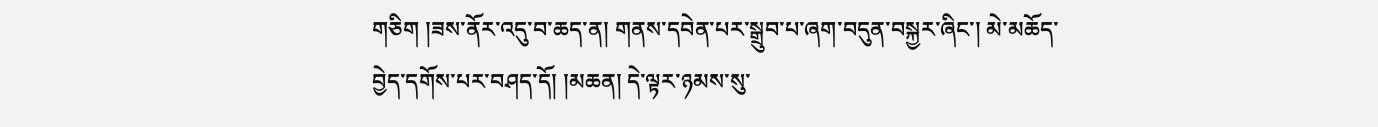གཅིག །ཟས་ནོར་འདུ་བ་ཆད་ན། གནས་དབེན་པར་སྒྲུབ་པ་ཞག་བདུན་བསྐྱར་ཞིང་། མེ་མཆོད་བྱེད་དགོས་པར་བཤད་དོ། །མཆན། དེ་ལྟར་ཉམས་སུ་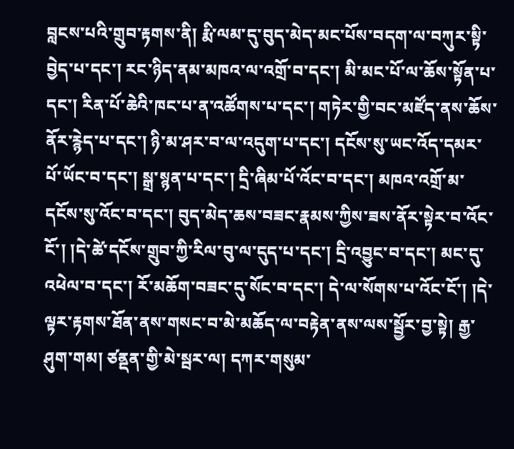བླངས་པའི་གྲུབ་རྟགས་ནི། རྨི་ལམ་དུ་བུད་མེད་མང་པོས་བདག་ལ་བཀུར་སྟི་བྱེད་པ་དང་། རང་ཉིད་ནམ་མཁའ་ལ་འགྲོ་བ་དང་། མི་མང་པོ་ལ་ཆོས་སྟོན་པ་དང་། རིན་པོ་ཆེའི་ཁང་པ་ན་འཚོགས་པ་དང་། གཏེར་གྱི་བང་མཛོད་ནས་ཆོས་ནོར་རྙེད་པ་དང་། ཉི་མ་ཤར་བ་ལ་འདུག་པ་དང་། དངོས་སུ་ཡང་འོད་དམར་པོ་ཡོང་བ་དང་། སྒྲ་སྙན་པ་དང་། དྲི་ཞིམ་པོ་འོང་བ་དང་། མཁའ་འགྲོ་མ་དངོས་སུ་འོང་བ་དང་། བུད་མེད་ཆས་བཟང་རྣམས་ཀྱིས་ཟས་ནོར་སྟེར་བ་འོང་ངོ་། །དེ་ཚེ་དངོས་གྲུབ་ཀྱི་རིལ་བུ་ལ་དུད་པ་དང་། དྲི་འབྱུང་བ་དང་། མང་དུ་འཕེལ་བ་དང་། རོ་མཆོག་བཟང་དུ་སོང་བ་དང་། དེ་ལ་སོགས་པ་འོང་ངོ་། །དེ་ལྟར་རྟགས་ཐོན་ནས་གསང་བ་མེ་མཆོད་ལ་བརྟེན་ནས་ལས་སྦྱོར་བྱ་སྟེ། རྒྱ་ཤུག་གམ། ཙནྡན་གྱི་མེ་སྦར་ལ། དཀར་གསུམ་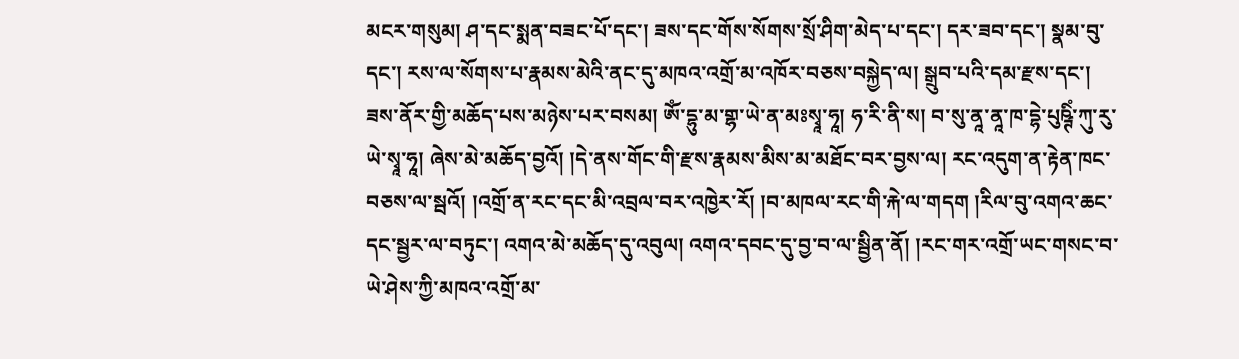མངར་གསུམ། ཤ་དང་སྨན་བཟང་པོ་དང་། ཟས་དང་གོས་སོགས་སྲོ་ཤིག་མེད་པ་དང་། དར་ཟབ་དང་། སྣམ་བུ་དང་། རས་ལ་སོགས་པ་རྣམས་མེའི་ནང་དུ་མཁའ་འགྲོ་མ་འཁོར་བཅས་བསྐྱེད་ལ། སྒྲུབ་པའི་དམ་རྫས་དང་། ཟས་ནོར་གྱི་མཆོད་པས་མཉེས་པར་བསམ། ཨོཾ་དྷུ་མ་གྷ་ཡེ་ན་མཿསྭཱ་ཧཱ། ཧ་རི་ནི་ས། བ་སུ་ནཱ་ནཱ་ཁ་དྷེ་པུཥྚིཾ་ཀུ་རུ་ཡེ་སྭཱ་ཧཱ། ཞེས་མེ་མཆོད་བྱའོ། །དེ་ནས་གོང་གི་རྫས་རྣམས་མིས་མ་མཐོང་བར་བྱས་ལ། རང་འདུག་ན་རྟེན་ཁང་བཅས་ལ་སྦའོ། །འགྲོ་ན་རང་དང་མི་འབྲལ་བར་འཁྱེར་རོ། །བ་མཁལ་རང་གི་རྐེ་ལ་གདག །རིལ་བུ་འགའ་ཆང་དང་སྦྱར་ལ་བཏུང་། འགའ་མེ་མཆོད་དུ་འབུལ། འགའ་དབང་དུ་བྱ་བ་ལ་སྦྱིན་ནོ། །རང་གར་འགྲོ་ཡང་གསང་བ་ཡེ་ཤེས་ཀྱི་མཁའ་འགྲོ་མ་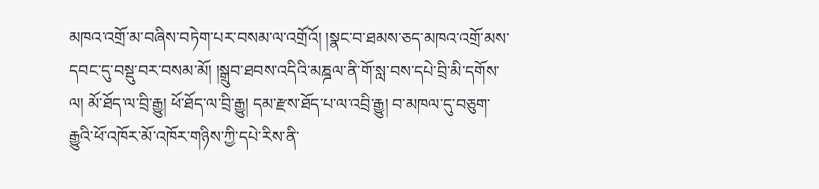མཁའ་འགྲོ་མ་བཞིས་བཏེག་པར་བསམ་ལ་འགྲོའོ། །སྣང་བ་ཐམས་ཅད་མཁའ་འགྲོ་མས་དབང་དུ་བསྡུ་བར་བསམ་མོ། །སྒྲུབ་ཐབས་འདིའི་མཎྜལ་ནི་གོ་སླ་བས་དཔེ་བྲི་མི་དགོས་ལ། མོ་ཐོད་ལ་བྲི་རྒྱུ། ཕོ་ཐོད་ལ་བྲི་རྒྱུ། དམ་རྫས་ཐོད་པ་ལ་འབྲི་རྒྱུ། བ་མཁལ་དུ་བཅུག་རྒྱུའི་ཕོ་འཁོར་མོ་འཁོར་གཉིས་ཀྱི་དཔེ་རིས་ནི་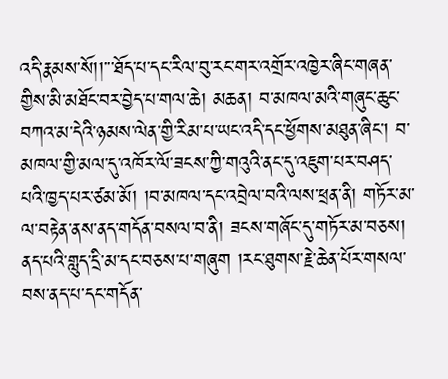འདི་རྣམས་སོ།།་་་ཐོད་པ་དང་རིལ་བུ་རང་གར་འགྲོར་འཁྱེར་ཞིང་གཞན་གྱིས་མི་མཐོང་བར་བྱེད་པ་གལ་ཆེ། མཆན། བ་མཁལ་མའི་གཞུང་ཆུང་བཀའ་མ་དེའི་ཉམས་ལེན་གྱི་རིམ་པ་ཡང་འདི་དང་ཕྱོགས་མཐུན་ཞིང་། བ་མཁལ་གྱི་མལ་དུ་འཁོར་ལོ་ཟངས་ཀྱི་གའུའི་ནང་དུ་འཇུག་པར་བཤད་པའི་ཁྱད་པར་ཙམ་མོ། །བ་མཁལ་དང་འབྲེལ་བའི་ལས་ཕྲན་ནི། གཏོར་མ་ལ་བརྟེན་ནས་ནད་གདོན་བསལ་བ་ནི། ཟངས་གཞོང་དུ་གཏོར་མ་བཅས། ནད་པའི་གླུད་དྲི་མ་དང་བཅས་པ་གཞུག །རང་ཐུགས་རྗེ་ཆེན་པོར་གསལ་བས་ནད་པ་དང་གདོན་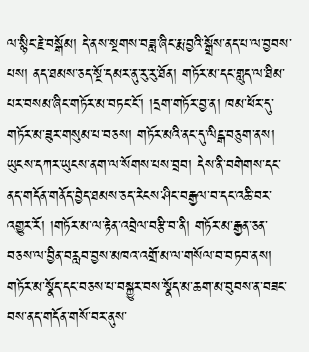ལ་སྙིང་རྗེ་བསྒོམ། དེ་ནས་སྔགས་བཟླ་ཞིང་རྨ་བྱའི་སྒྲོས་ནད་པ་ལ་བྱབས་པས། ནད་ཐམས་ཅད་སྔོ་དམར་ནུ་རུ་རུ་ཐོན། གཏོར་མ་དང་གླུད་ལ་ཐིམ་པར་བསམ་ཞིང་གཏོར་མ་བཏང་ངོ་། །དྲག་གཏོར་བྱ་ན། ཁམ་ཕོར་དུ་གཏོར་མ་ཟུར་གསུམ་པ་བཅས། གཏོར་མའི་ནང་དུ་ལིངྒ་བཅུག་ནས། ཡུངས་དཀར་ཡུངས་ནག་ལ་སོགས་པས་བྲབ། དེས་ནི་བགེགས་དང་ནད་གདོན་གནོད་བྱེད་ཐམས་ཅད་རེངས་ཤིང་བརྒྱལ་བ་དང་འཆི་བར་འགྱུར་རོ། །གཏོར་མ་ལ་རྟེན་འབྲེལ་བརྩི་བ་ནི། གཏོར་མ་རྒྱན་ཅན་བཅས་ལ་བྱིན་བརླབ་བྱས་མཁའ་འགྲོ་མ་ལ་གསོལ་བ་བཏབ་ནས། གཏོར་མ་སྣོད་དང་བཅས་པ་བསྐྱུར་བས་སྣོད་མ་ཆག་མ་བུབས་ན་བཟང་བས་ནད་གདོན་གསོ་བར་ནུས་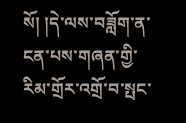སོ། །དེ་ལས་བཟློག་ན་ངན་པས་གཞན་གྱི་རིམ་གྲོར་འགྲོ་བ་སྤང་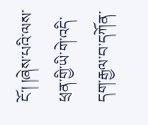ངོ་། །ཞེས་པའི་ལས་ཕྲན་གྱི་ཡི་གེ་འདི་དག་རྒྱལ་བ་དཀོན་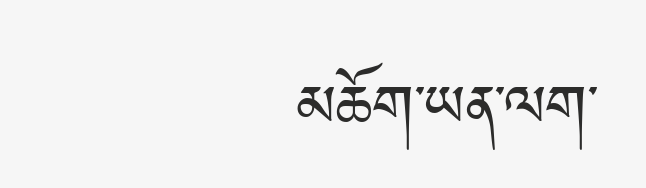མཆོག་ཡན་ལག་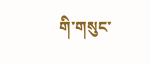གི་གསུང་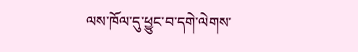ལས་ཁོལ་དུ་ཕྱུང་བ་དགེ་ལེགས་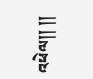འཕེལ།། །།